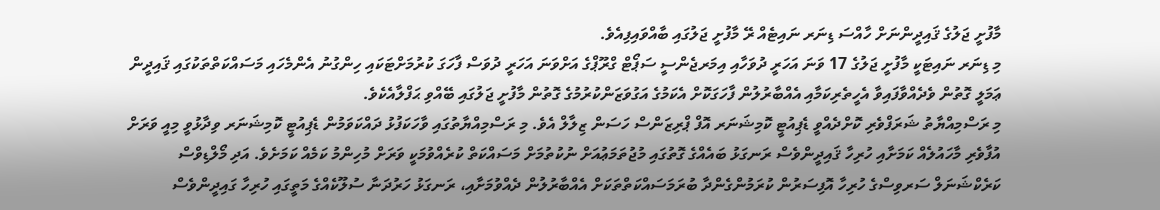މާފުށީ ޖަލުގެ ޤައިދީންނަށް ހާއްސަ ޑިނަރ ނައިޓެއް ރޭ މާފުށީ ޖަލުގައި ބާއްވައިފިއެވެ.
މި ޑިނަރ ނައިޓަކީ މާފުށީ ޖަލުގެ 17 ވަނަ އަހަރީ ދުވަހާއި އިމަރޖެންސީ ސަޕޯޓް ގްރޫޕްގެ އަށްވަނަ އަހަރީ ދުވަސް ފާހަގަ ކުރުމަށްޓަކައި ހިންގުނު އެންމެހައި މަސައްކަތްތަކުގައި ޤައިދީން ޢަމަލީ ގޮތުން ވެދެއްވާފައިވާ އެހީތެރިކަމާއި އެއްބާރުލުން ފާހަގަކޮށް އެކަމުގެ އަގުވަޒަންކުރުމުގެ ގޮތުން މާފުށީ ޖަލުގައި ބޭއްވި ޙަފްލާއެކެވެ.
މި ރަސްމިއްޔާތު ޝަރަފްވެރި ކޮށްދެއްވީ ޑެޕިއުޓީ ކޮމިޝަނަރ އޮފް ޕްރިޒަންސް ހަސަން ޒިލާލް އެވެ. މި ރަސްމިއްޔާތުގައި ވާހަކަފުޅު ދައްކަވަމުން ޑެޕިއުޓީ ކޮމިޝަނަރ ވިދާޅުވީ މިއީ ވަރަށް އުފާވެރި މާހައުލެއް ކަމަށާއި ހުރިހާ ޤައިދީންވެސް ރަނގަޅު ބައެއްގެ ގޮތުގައި މުޖުތަމަޢުއަށް ނުކުތުމަށް މަސައްކަތް ކުރެއްވުމަކީ ވަރަށް މުހިންމު ކަމެއް ކަމަށެވެ. އަދި މޯލްޑިވްސް ކަރެކްޝަނަލް ސަރވިސްގެ ހުރިހާ އޮފިސަރުން ކުރަމުންގެންދާ ބުރަމަސައްކަތްތަކަށް އެއްބާރުލުން ދެއްވުމަށާއި، ރަނގަޅު ހަރުދަނާ ސުލޫކެއްގެ މަތީގައި ހުރިހާ ގައިދީންވެސް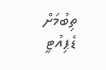ތިބުމަށް ޑެޕިއުޓީ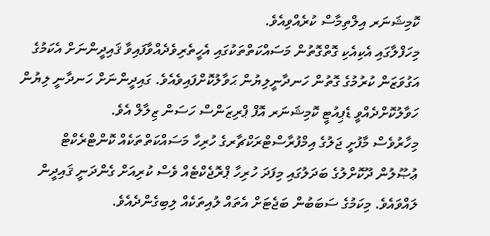ކޮމިޝަނަރ އިލްތިމާސް ކުރެއްވިއެވެ.
މިހަފްލާގައި އެކިއެކި ގޮތްގޮތުން މަސައްކަތްތަކުގައި އެހީތެރިވެދެއްވާފައިވާ ޤައިދީންނަށް އެކަމުގެ އަގުވަޒަން ކުރުމުގެ ގޮތުން ހަނދާނީލިޔުން ޙަވާލުކޮށްފައިވެއެވެ. ގައިދީންނަށް ހަނދާނީ ލިޔުން ހަވާލުކޮށްދެއްވީ ޑެޕިއުޓީ ކޮމިޝަނަރ އޮފް ޕްރިޒަންސް ހަސަން ޒިލާލް އެވެ.
މިހާރުވެސް މާފުށީ ޖަލުގެ އިމްފުރާސްޓްރަކްޗާރގެ ހުރިހާ މަސައްކަތްތަކެއް ކޮންޓްރެކްޓް ޢުޞޫލުން ދޫކޮށްލުގެ ބަދަލުގައި މިފަދަ ހުރިހާ ޕްރޮޖެކްޓެއް ވެސް ކުރިއަށް ގެންދަނީ ޤައިދީން ލައްވައެވެ. މިކަމުގެ ސަބަބުން ބަޖެޓަށް އެތައް ލުއިތަކެއް ލިބިގެންދެއެވެ.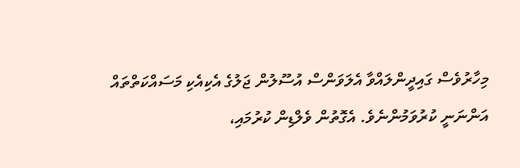މިހާރުވެސް ގައިދީންލައްވާ އެލަވަންސް އުސޫލުން ޖަލުގެ އެކިއެކި މަސައްކަތްތައް އަންނަނީ ކުރުވަމުންނެވެ. އެގޮތުން ވެލްޑިން ކުރުމައި،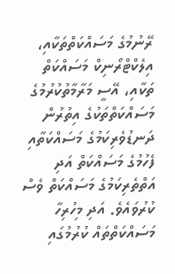ރޭނުމުގެ މަސައްކަތްތަކާއި، އިލެކްޓްރޯނިކް މަސައްކަތް ތަކާއި، އޭސީ މަރާމާތުކުރުމުގެ މަސައްކަތްތަކުގެ އިތުރުން ދަނޑުވެރިކަމުގެ މަސައްކަތާއި ފެހުމުގެ މަސައްކަތް އަދި އަތްތެރިކަމުގެ މަސައްކަތް ވެސް ކުރުވައެވެ. އަދި މިހުރިހާ މަސައްކަތްތައް ކުރުމުގައި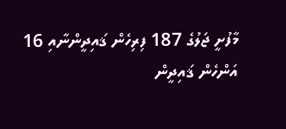މާފުށީ ޖަލުގެ 187 ފިރިހެން ޤައިދީންނާއި 16 އަންހެން ޤައިދީން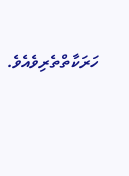ހަރަކާތްތެރިވެއެވެ.